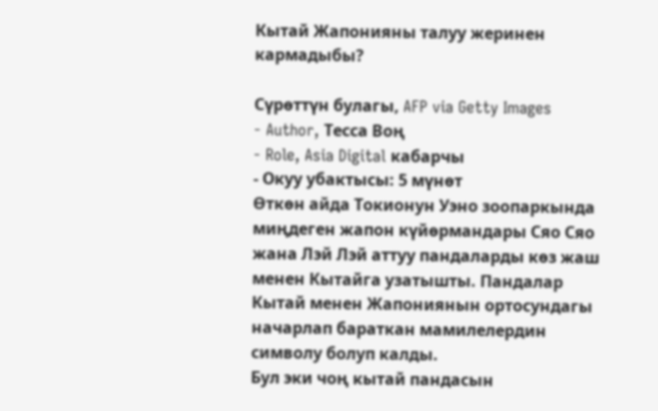Кытай Жапонияны талуу жеринен кармадыбы?

Сүрөттүн булагы, AFP via Getty Images
- Author, Тесса Воң
- Role, Asia Digital кабарчы
- Окуу убактысы: 5 мүнөт
Өткөн айда Токионун Уэно зоопаркында миңдеген жапон күйөрмандары Сяо Сяо жана Лэй Лэй аттуу пандаларды көз жаш менен Кытайга узатышты. Пандалар Кытай менен Жапониянын ортосундагы начарлап бараткан мамилелердин символу болуп калды.
Бул эки чоң кытай пандасын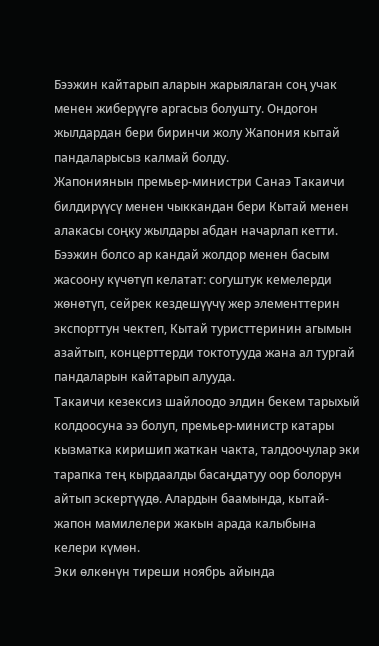Бээжин кайтарып аларын жарыялаган соң учак менен жиберүүгө аргасыз болушту. Ондогон жылдардан бери биринчи жолу Жапония кытай пандаларысыз калмай болду.
Жапониянын премьер-министри Санаэ Такаичи билдирүүсү менен чыккандан бери Кытай менен алакасы соңку жылдары абдан начарлап кетти. Бээжин болсо ар кандай жолдор менен басым жасоону күчөтүп келатат: согуштук кемелерди жөнөтүп, сейрек кездешүүчү жер элементтерин экспорттун чектеп, Кытай туристтеринин агымын азайтып, концерттерди токтотууда жана ал тургай пандаларын кайтарып алууда.
Такаичи кезексиз шайлоодо элдин бекем тарыхый колдоосуна ээ болуп, премьер-министр катары кызматка киришип жаткан чакта, талдоочулар эки тарапка тең кырдаалды басаңдатуу оор болорун айтып эскертүүдө. Алардын баамында, кытай-жапон мамилелери жакын арада калыбына келери күмөн.
Эки өлкөнүн тиреши ноябрь айында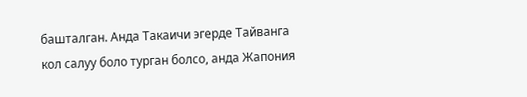башталган. Анда Такаичи эгерде Тайванга кол салуу боло турган болсо, анда Жапония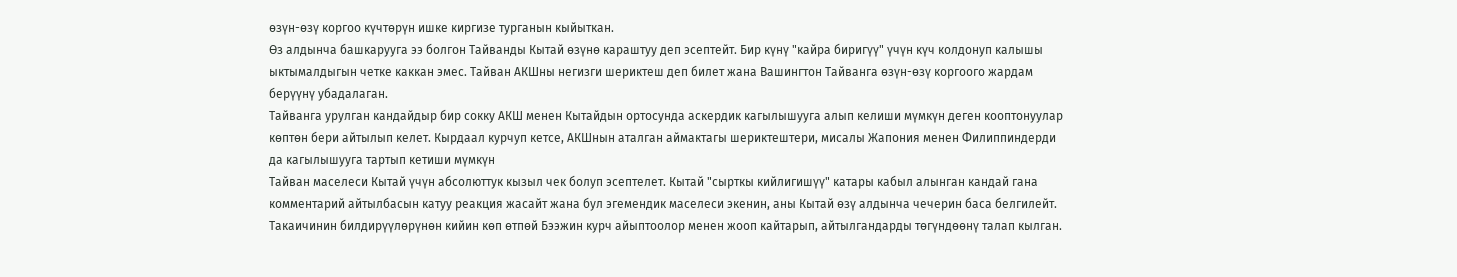өзүн-өзү коргоо күчтөрүн ишке киргизе турганын кыйыткан.
Өз алдынча башкарууга ээ болгон Тайванды Кытай өзүнө караштуу деп эсептейт. Бир күнү "кайра биригүү" үчүн күч колдонуп калышы ыктымалдыгын четке каккан эмес. Тайван АКШны негизги шериктеш деп билет жана Вашингтон Тайванга өзүн-өзү коргоого жардам берүүнү убадалаган.
Тайванга урулган кандайдыр бир сокку АКШ менен Кытайдын ортосунда аскердик кагылышууга алып келиши мүмкүн деген кооптонуулар көптөн бери айтылып келет. Кырдаал курчуп кетсе, АКШнын аталган аймактагы шериктештери, мисалы Жапония менен Филиппиндерди да кагылышууга тартып кетиши мүмкүн
Тайван маселеси Кытай үчүн абсолюттук кызыл чек болуп эсептелет. Кытай "сырткы кийлигишүү" катары кабыл алынган кандай гана комментарий айтылбасын катуу реакция жасайт жана бул эгемендик маселеси экенин, аны Кытай өзү алдынча чечерин баса белгилейт.
Такаичинин билдирүүлөрүнөн кийин көп өтпөй Бээжин курч айыптоолор менен жооп кайтарып, айтылгандарды төгүндөөнү талап кылган.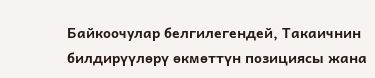Байкоочулар белгилегендей, Такаичнин билдирүүлөрү өкмөттүн позициясы жана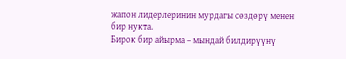жапон лидерлеринин мурдагы сөздөрү менен бир нукта.
Бирок бир айырма – мындай билдирүүнү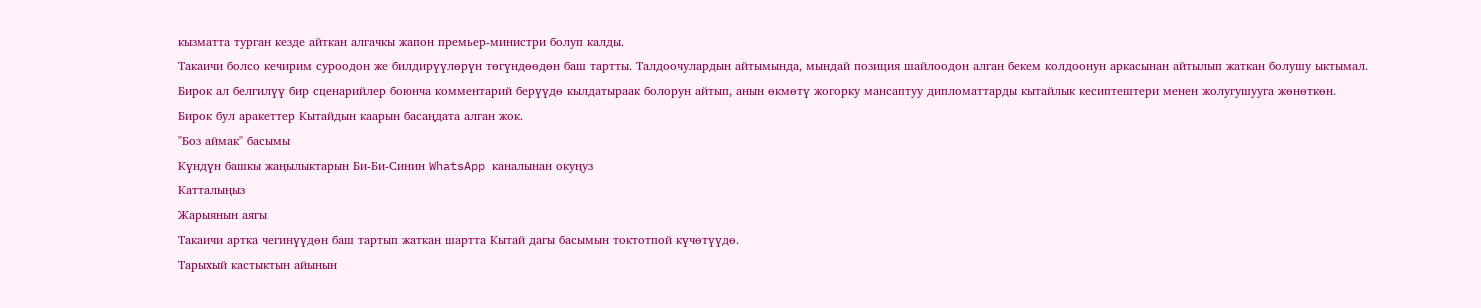кызматта турган кезде айткан алгачкы жапон премьер-министри болуп калды.
Такаичи болсо кечирим суроодон же билдирүүлөрүн төгүндөөдөн баш тартты. Талдоочулардын айтымында, мындай позиция шайлоодон алган бекем колдоонун аркасынан айтылып жаткан болушу ыктымал.
Бирок ал белгилүү бир сценарийлер боюнча комментарий берүүдө кылдатыраак болорун айтып, анын өкмөтү жогорку мансаптуу дипломаттарды кытайлык кесиптештери менен жолугушууга жөнөткөн.
Бирок бул аракеттер Кытайдын каарын басаңдата алган жок.
"Боз аймак" басымы
Күндүн башкы жаңылыктарын Би-Би-Синин WhatsApp каналынан окуңуз
Катталыңыз
Жарыянын аягы
Такаичи артка чегинүүдөн баш тартып жаткан шартта Кытай дагы басымын токтотпой күчөтүүдө.
Тарыхый кастыктын айынын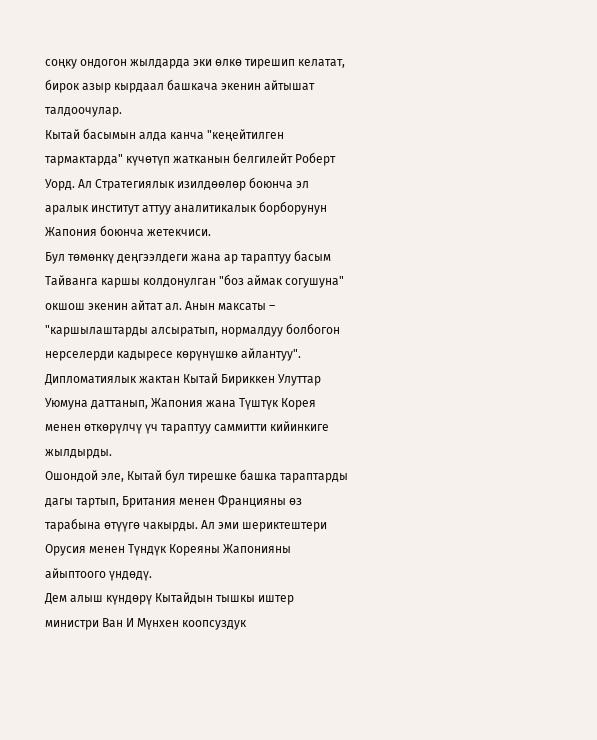соңку ондогон жылдарда эки өлкө тирешип келатат, бирок азыр кырдаал башкача экенин айтышат талдоочулар.
Кытай басымын алда канча "кеңейтилген тармактарда" күчөтүп жатканын белгилейт Роберт Уорд. Ал Стратегиялык изилдөөлөр боюнча эл аралык институт аттуу аналитикалык борборунун Жапония боюнча жетекчиси.
Бул төмөнкү деңгээлдеги жана ар тараптуу басым Тайванга каршы колдонулган "боз аймак согушуна" окшош экенин айтат ал. Анын максаты – "каршылаштарды алсыратып, нормалдуу болбогон нерселерди кадыресе көрүнүшкө айлантуу".
Дипломатиялык жактан Кытай Бириккен Улуттар Уюмуна даттанып, Жапония жана Түштүк Корея менен өткөрүлчү үч тараптуу саммитти кийинкиге жылдырды.
Ошондой эле, Кытай бул тирешке башка тараптарды дагы тартып, Британия менен Францияны өз тарабына өтүүгө чакырды. Ал эми шериктештери Орусия менен Түндүк Кореяны Жапонияны айыптоого үндөдү.
Дем алыш күндөрү Кытайдын тышкы иштер министри Ван И Мүнхен коопсуздук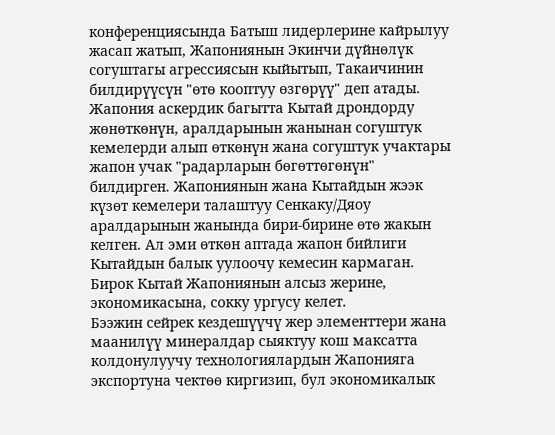конференциясында Батыш лидерлерине кайрылуу жасап жатып, Жапониянын Экинчи дүйнөлүк согуштагы агрессиясын кыйытып, Такаичинин билдирүүсүн "өтө кооптуу өзгөрүү" деп атады.
Жапония аскердик багытта Кытай дрондорду жөнөткөнүн, аралдарынын жанынан согуштук кемелерди алып өткөнүн жана согуштук учактары жапон учак "радарларын бөгөттөгөнүн" билдирген. Жапониянын жана Кытайдын жээк күзөт кемелери талаштуу Сенкаку/Дяоу аралдарынын жанында бири-бирине өтө жакын келген. Ал эми өткөн аптада жапон бийлиги Кытайдын балык уулоочу кемесин кармаган.
Бирок Кытай Жапониянын алсыз жерине, экономикасына, сокку ургусу келет.
Бээжин сейрек кездешүүчү жер элементтери жана маанилүү минералдар сыяктуу кош максатта колдонулуучу технологиялардын Жапонияга экспортуна чектөө киргизип, бул экономикалык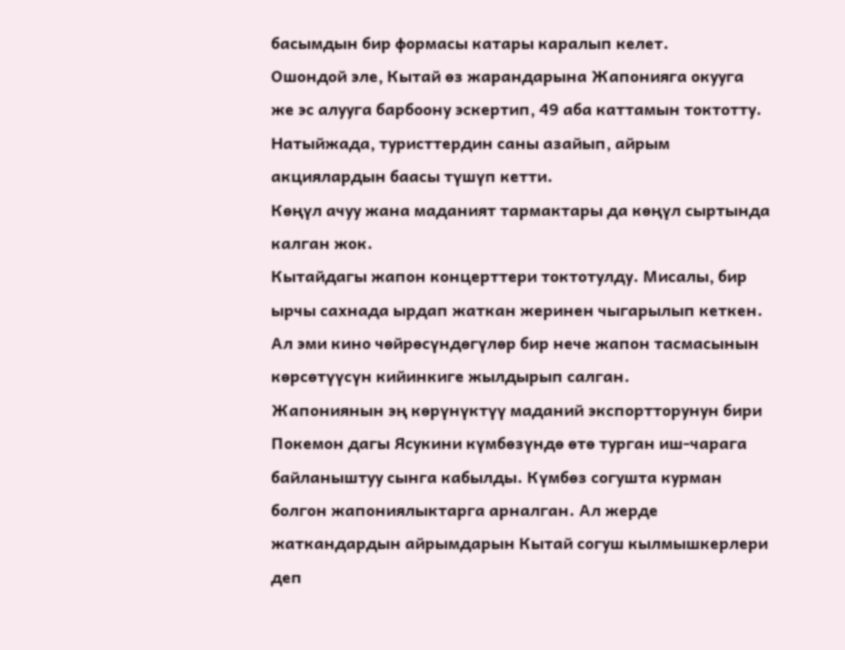басымдын бир формасы катары каралып келет.
Ошондой эле, Кытай өз жарандарына Жапонияга окууга же эс алууга барбоону эскертип, 49 аба каттамын токтотту. Натыйжада, туристтердин саны азайып, айрым акциялардын баасы түшүп кетти.
Көңүл ачуу жана маданият тармактары да көңүл сыртында калган жок.
Кытайдагы жапон концерттери токтотулду. Мисалы, бир ырчы сахнада ырдап жаткан жеринен чыгарылып кеткен. Ал эми кино чөйрөсүндөгүлөр бир нече жапон тасмасынын көрсөтүүсүн кийинкиге жылдырып салган.
Жапониянын эң көрүнүктүү маданий экспортторунун бири Покемон дагы Ясукини күмбөзүндө өтө турган иш-чарага байланыштуу сынга кабылды. Күмбөз согушта курман болгон жапониялыктарга арналган. Ал жерде жаткандардын айрымдарын Кытай согуш кылмышкерлери деп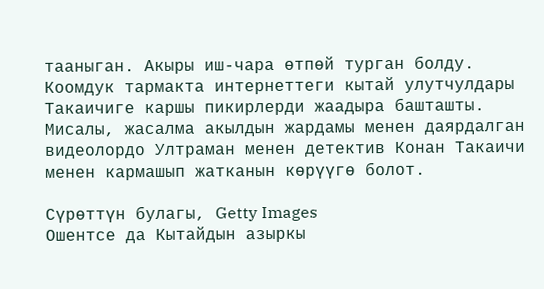тааныган. Акыры иш-чара өтпөй турган болду.
Коомдук тармакта интернеттеги кытай улутчулдары Такаичиге каршы пикирлерди жаадыра башташты. Мисалы, жасалма акылдын жардамы менен даярдалган видеолордо Ултраман менен детектив Конан Такаичи менен кармашып жатканын көрүүгө болот.

Сүрөттүн булагы, Getty Images
Ошентсе да Кытайдын азыркы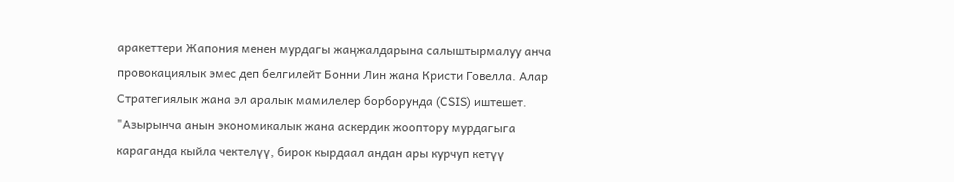аракеттери Жапония менен мурдагы жаңжалдарына салыштырмалуу анча провокациялык эмес деп белгилейт Бонни Лин жана Кристи Говелла. Алар Стратегиялык жана эл аралык мамилелер борборунда (CSIS) иштешет.
"Азырынча анын экономикалык жана аскердик жооптору мурдагыга караганда кыйла чектелүү, бирок кырдаал андан ары курчуп кетүү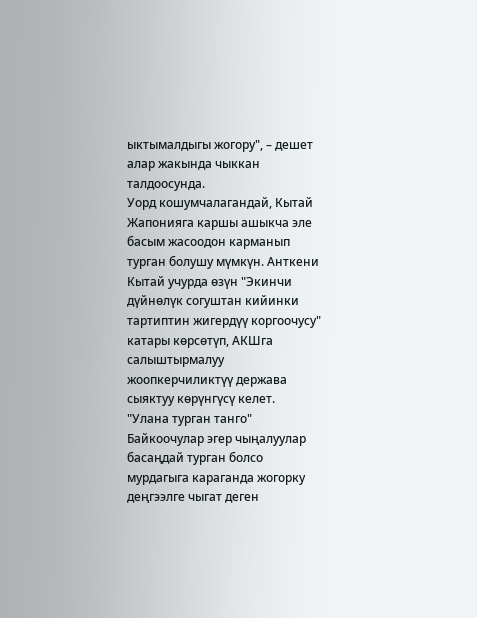ыктымалдыгы жогору", – дешет алар жакында чыккан талдоосунда.
Уорд кошумчалагандай, Кытай Жапонияга каршы ашыкча эле басым жасоодон карманып турган болушу мүмкүн. Анткени Кытай учурда өзүн "Экинчи дүйнөлүк согуштан кийинки тартиптин жигердүү коргоочусу" катары көрсөтүп, АКШга салыштырмалуу жоопкерчиликтүү держава сыяктуу көрүнгүсү келет.
"Улана турган танго"
Байкоочулар эгер чыңалуулар басаңдай турган болсо мурдагыга караганда жогорку деңгээлге чыгат деген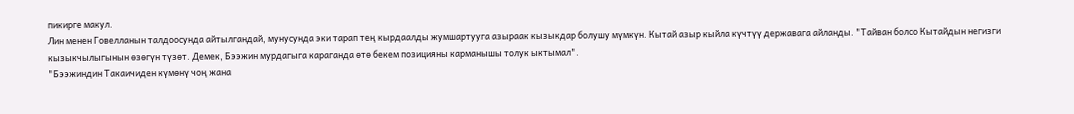пикирге макул.
Лин менен Говелланын талдоосунда айтылгандай, мунусунда эки тарап тең кырдаалды жумшартууга азыраак кызыкдар болушу мүмкүн. Кытай азыр кыйла күчтүү державага айланды. "Тайван болсо Кытайдын негизги кызыкчылыгынын өзөгүн түзөт. Демек, Бээжин мурдагыга караганда өтө бекем позицияны карманышы толук ыктымал".
"Бээжиндин Такаичиден күмөнү чоң жана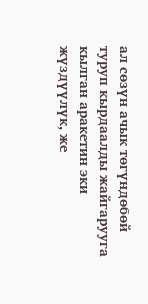ал сөзүн ачык төгүндөбөй туруп кырдаалды жайгарууга кылган аракетин эки жүздүүлүк, же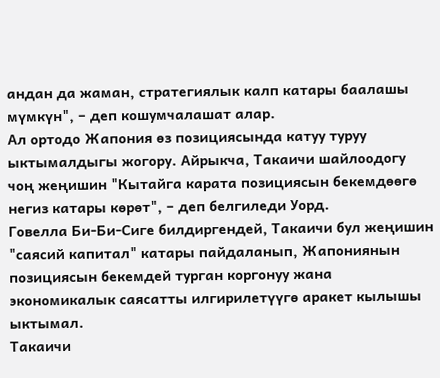андан да жаман, стратегиялык калп катары баалашы мүмкүн", – деп кошумчалашат алар.
Ал ортодо Жапония өз позициясында катуу туруу ыктымалдыгы жогору. Айрыкча, Такаичи шайлоодогу чоң жеңишин "Кытайга карата позициясын бекемдөөгө негиз катары көрөт", – деп белгиледи Уорд.
Говелла Би-Би-Сиге билдиргендей, Такаичи бул жеңишин "саясий капитал" катары пайдаланып, Жапониянын позициясын бекемдей турган коргонуу жана экономикалык саясатты илгирилетүүгө аракет кылышы ыктымал.
Такаичи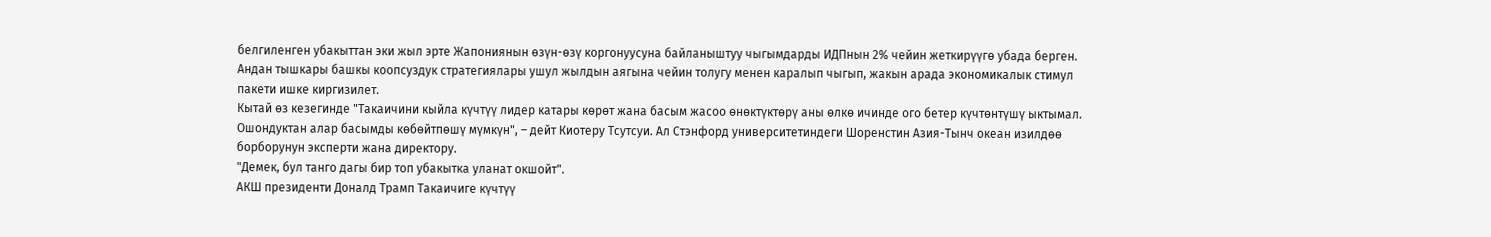белгиленген убакыттан эки жыл эрте Жапониянын өзүн-өзү коргонуусуна байланыштуу чыгымдарды ИДПнын 2% чейин жеткирүүгө убада берген. Андан тышкары башкы коопсуздук стратегиялары ушул жылдын аягына чейин толугу менен каралып чыгып, жакын арада экономикалык стимул пакети ишке киргизилет.
Кытай өз кезегинде "Такаичини кыйла күчтүү лидер катары көрөт жана басым жасоо өнөктүктөрү аны өлкө ичинде ого бетер күчтөнтүшү ыктымал. Ошондуктан алар басымды көбөйтпөшү мүмкүн", – дейт Киотеру Тсутсуи. Ал Стэнфорд университетиндеги Шоренстин Азия-Тынч океан изилдөө борборунун эксперти жана директору.
"Демек, бул танго дагы бир топ убакытка уланат окшойт".
АКШ президенти Доналд Трамп Такаичиге күчтүү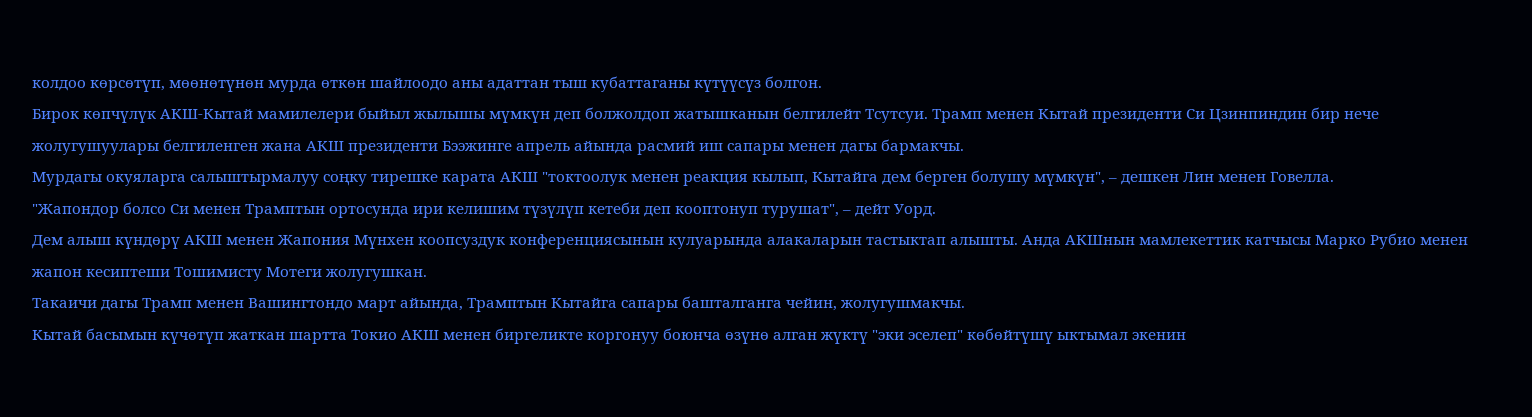колдоо көрсөтүп, мөөнөтүнөн мурда өткөн шайлоодо аны адаттан тыш кубаттаганы күтүүсүз болгон.
Бирок көпчүлүк АКШ-Кытай мамилелери быйыл жылышы мүмкүн деп болжолдоп жатышканын белгилейт Тсутсуи. Трамп менен Кытай президенти Си Цзинпиндин бир нече жолугушуулары белгиленген жана АКШ президенти Бээжинге апрель айында расмий иш сапары менен дагы бармакчы.
Мурдагы окуяларга салыштырмалуу соңку тирешке карата АКШ "токтоолук менен реакция кылып, Кытайга дем берген болушу мүмкүн", – дешкен Лин менен Говелла.
"Жапондор болсо Си менен Трамптын ортосунда ири келишим түзүлүп кетеби деп кооптонуп турушат", – дейт Уорд.
Дем алыш күндөрү АКШ менен Жапония Мүнхен коопсуздук конференциясынын кулуарында алакаларын тастыктап алышты. Анда АКШнын мамлекеттик катчысы Марко Рубио менен жапон кесиптеши Тошимисту Мотеги жолугушкан.
Такаичи дагы Трамп менен Вашингтондо март айында, Трамптын Кытайга сапары башталганга чейин, жолугушмакчы.
Кытай басымын күчөтүп жаткан шартта Токио АКШ менен биргеликте коргонуу боюнча өзүнө алган жүктү "эки эселеп" көбөйтүшү ыктымал экенин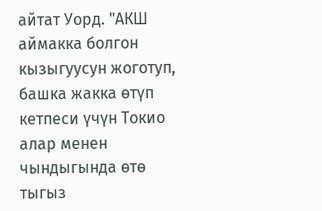айтат Уорд. "АКШ аймакка болгон кызыгуусун жоготуп, башка жакка өтүп кетпеси үчүн Токио алар менен чындыгында өтө тыгыз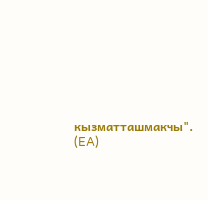кызматташмакчы". (EA)